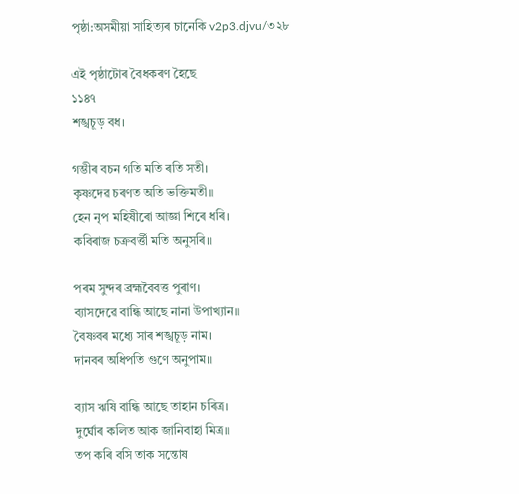পৃষ্ঠা:অসমীয়া সাহিত্যৰ চানেকি v2p3.djvu/৩২৮

এই পৃষ্ঠাটোৰ বৈধকৰণ হৈছে
১১৪৭
শঙ্খচূড় বধ।

গম্ভীৰ বচন গতি মতি ৰতি সতী।
কৃষ্ণদেৱ চৰণত অতি ভক্তিমতী॥
হেন নৃপ মহিষীৰো আজ্ঞা শিৰে ধৰি।
কবিৰাজ চক্ৰবৰ্ত্তী মতি অনুসৰি॥

পৰম সুন্দৰ ব্ৰহ্মবৈবত্ত পুৰাণ।
ব্যাসদেৱে বান্ধি আছে নানা উপাখ্যান॥
বৈষ্ণবৰ মধ্যে সাৰ শঙ্খচূড় নাম।
দানবৰ অধিপতি গুণে অনুপাম॥

ব্যাস ঋষি বান্ধি আছে তাহান চৰিত্ৰ।
দুৰ্ঘোৰ কলিত আক জানিবাহা মিত্ৰ॥
তপ কৰি বসি তাক সন্তোষ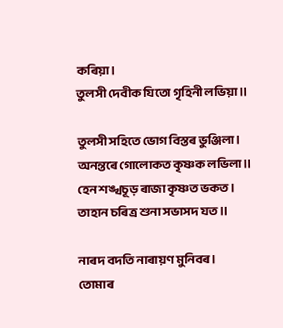কৰিয়া।
তুলসী দেবীক যিতো গৃহিনী লভিয়া॥

তুলসী সহিতে ভোগ বিস্তৰ ভুঞ্জিলা।
অনন্তৰে গোলোকত কৃষ্ণক লভিলা॥
হেন শঙ্খচূড় ৰাজা কৃষ্ণত ভকত।
তাহান চৰিত্ৰ শুনা সভাসদ যত॥

নাৰদ বদতি নাৰায়ণ মুনিবৰ।
তোমাৰ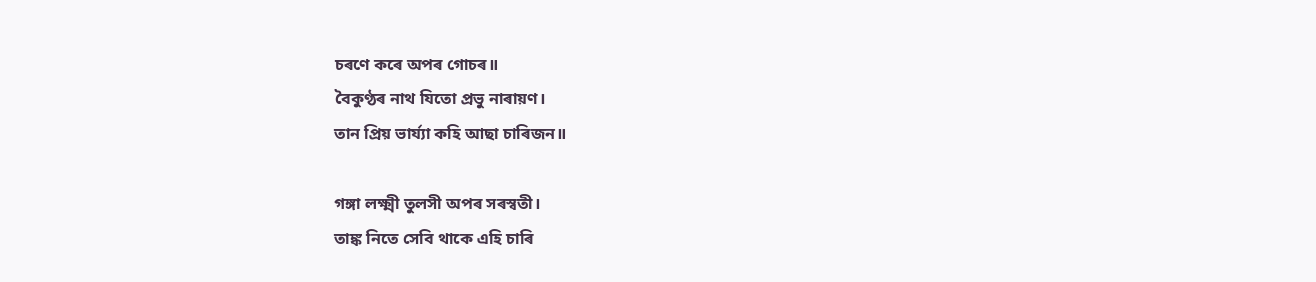চৰণে কৰে অপৰ গোচৰ॥
বৈকুণ্ঠৰ নাথ যিতো প্ৰভু নাৰায়ণ।
তান প্ৰিয় ভাৰ্য্যা কহি আছা চাৰিজন॥

গঙ্গা লক্ষ্মী তুলসী অপৰ সৰস্বতী।
তাঙ্ক নিতে সেবি থাকে এহি চাৰি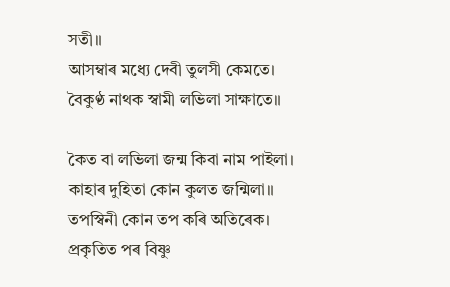সতী॥
আসম্বাৰ মধ্যে দেবী তুলসী কেমতে।
বৈকুণ্ঠ নাথক স্বামী লভিলা সাক্ষাতে॥

কৈত বা লভিলা জন্ম কিবা নাম পাইলা।
কাহাৰ দুহিতা কোন কুলত জন্মিলা॥
তপস্বিনী কোন তপ কৰি অতিৰেক।
প্ৰকৃতিত পৰ বিষ্ণু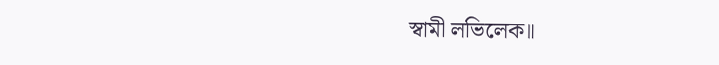স্বামী লভিলেক॥